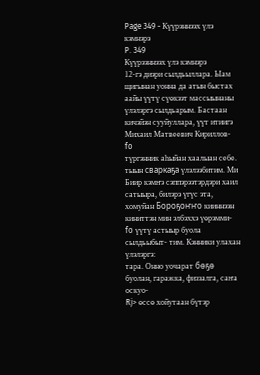Page 349 - Күүрэннээх үлэ кэмнэрэ
P. 349
Күүрээннээх үлэ кэмнэрэ
12-гэ диэри сылдьыллара. Ыам щигынан уонна да атын быстах
аайы үүтү сүөкээт массыынаны үлэлэргэ сылдьарым. Бастаан
кичэйэн сууйуллара, үүт итиигэ Михаил Матвеевич Кириллов-
fo
түргэнник аһыйан хаалыан себе. тыын сваркаҕа үлэлээбитим. Ми
Биир кэмҥэ сэппэрээтэрдэри хаил сатыыра, билэрэ үгүс эта,
хомуйан Бороҕоҥҥо кииннээн киниттэн мин элбэххэ үөрэмми-
fo үүтү астыыр буола сылдьыбыт- тим. Кэнники улахан үлэлэргэ:
тара. Онно уочарат бөҕө буолан, гаражка, физзалга, саҥа оскуо-
Rj> өссө хойутаан бүтэр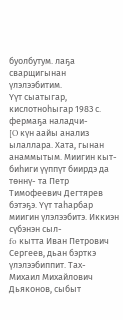буолбутум. лаҕа сварщигынан үлэлээбитим.
Үүт сыатыгар, кислотноһыгар 1983 с. фермаҕа наладчи-
[O күн аайы анализ ылаллара. Хата, гынан анаммытым. Миигин кыт-
биһиги үүппүт биирдэ да төннү- та Петр Тимофеевич Дегтярев
бэтэҕэ. Үүт таһарбар миигин үлэлээбитэ. Иккиэн сүбэнэн сыл-
fo кытта Иван Петрович Сергеев, дьан бэрткэ үлэлээбиппит. Тах-
Михаил Михайлович Дьяконов, сыбыт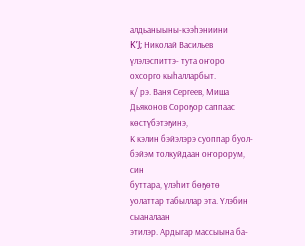алдьаныыны-кээһэниини
K’J; Николай Васильев үлэлэспиттэ- тута оҥоро охсорго кыһалларбыт.
к/ рэ. Ваня Сергеев, Миша Дьяконов Сороҕор саппаас көстүбэтэҕинэ,
К кэлин бэйэлэрэ суоппар буол- бэйэм толкуйдаан оҥорорум, син
буттара, үлэһит бөҕөтө уолаттар табыллар эта. Үлэбин сыаналаан
этилэр. Ардыгар массыына ба-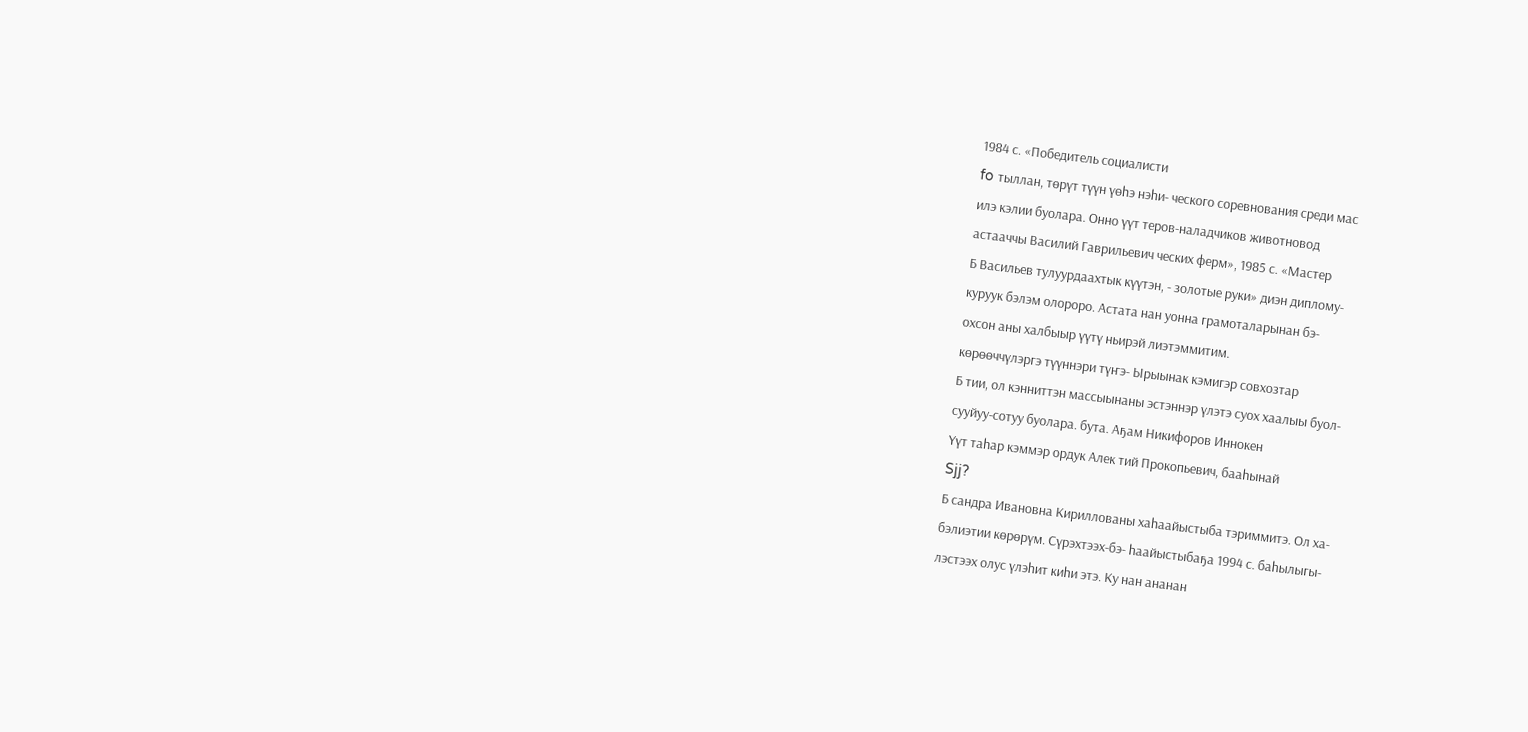1984 с. «Победитель социалисти
fo тыллан, төрүт түүн үөһэ нэһи- ческого соревнования среди мас
илэ кэлии буолара. Онно үүт теров-наладчиков животновод
астааччы Василий Гаврильевич ческих ферм», 1985 с. «Мастер
Б Васильев тулуурдаахтык күүтэн, - золотые руки» диэн диплому-
куруук бэлэм олороро. Астата нан уонна грамоталарынан бэ-
охсон аны халбыыр үүтү ньирэй лиэтэммитим.
көрөөччүлэргэ түүннэри түҥэ- Ырыынак кэмигэр совхозтар
Б тии, ол кэнниттэн массыынаны эстэннэр үлэтэ суох хаалыы буол-
сууйуу-сотуу буолара. бута. Аҕам Никифоров Иннокен
Үүт таһар кэммэр ордук Алек тий Прокопьевич, бааһынай
Sjj?
Б сандра Ивановна Кириллованы хаһаайыстыба тэриммитэ. Ол ха-
бэлиэтии көрөрүм. Сүрэхтээх-бэ- һаайыстыбаҕа 1994 с. баһылыгы-
лэстээх олус үлэһит киһи этэ. Ку нан ананан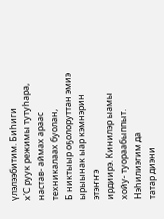үлэлээбитим. Биһиги
x’C руук режимы тутуһара, настав- аймах араас техникалаах буолан,
Б никтыыр оҕолоруттан эмиэ ырыынак ыар кэмнэрин этэҥҥэ
ирдиирэ. Кинилэр ыамы хойу- туораабыппыт. Нэһилиэгим да
татар диэни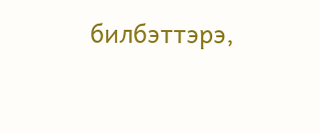билбэттэрэ,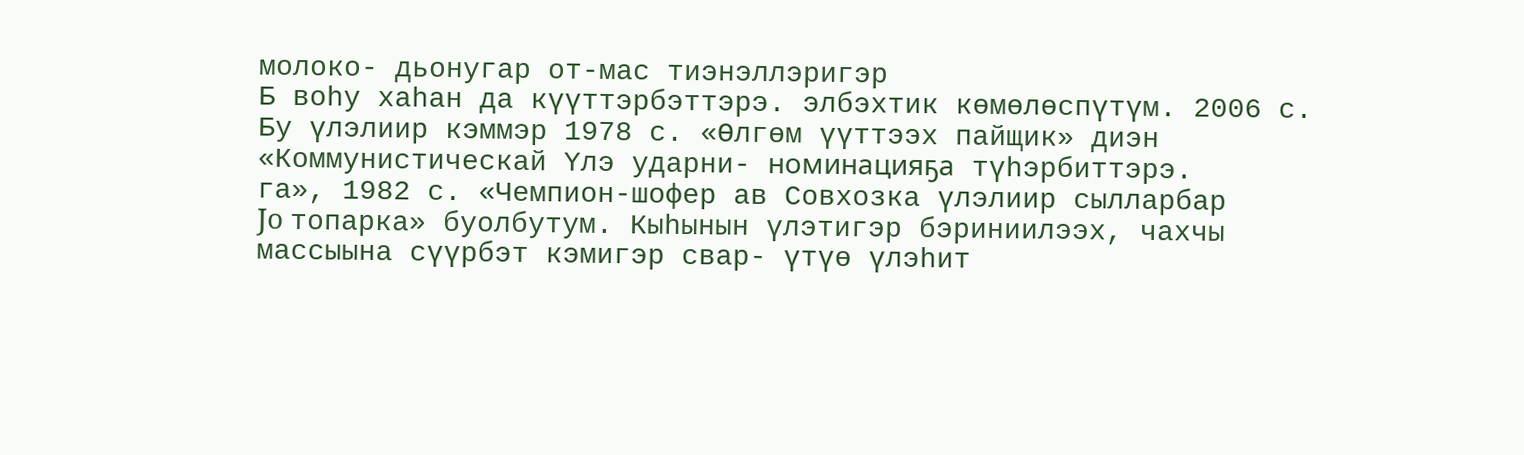молоко- дьонугар от-мас тиэнэллэригэр
Б воһу хаһан да күүттэрбэттэрэ. элбэхтик көмөлөспүтүм. 2006 с.
Бу үлэлиир кэммэр 1978 с. «Өлгөм үүттээх пайщик» диэн
«Коммунистическай Үлэ ударни- номинацияҕа түһэрбиттэрэ.
га», 1982 с. «Чемпион-шофер ав Совхозка үлэлиир сылларбар
Jo топарка» буолбутум. Кыһынын үлэтигэр бэриниилээх, чахчы
массыына сүүрбэт кэмигэр свар- үтүө үлэһит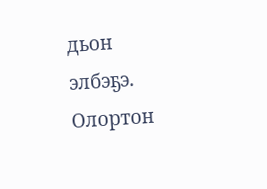дьон элбэҕэ. Олортон